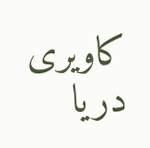کاویری دریا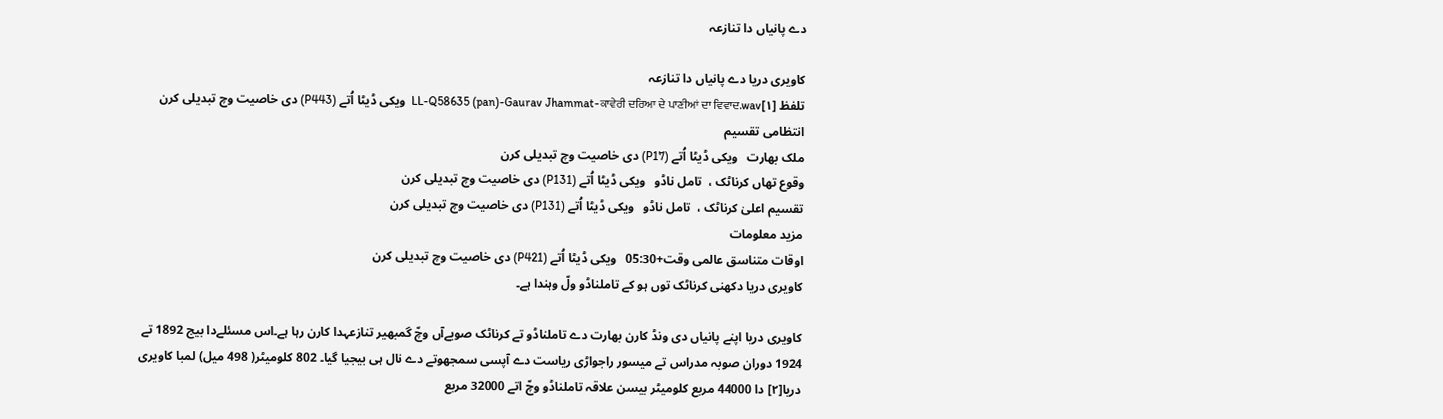دے پانیاں دا تنازعہ

کاویری دریا دے پانیاں دا تنازعہ
تلفظ LL-Q58635 (pan)-Gaurav Jhammat-ਕਾਵੇਰੀ ਦਰਿਆ ਦੇ ਪਾਣੀਆਂ ਦਾ ਵਿਵਾਦ.wav[۱]  ویکی ڈیٹا اُتے (P443) دی خاصیت وچ تبدیلی کرن
انتظامی تقسیم
ملک بھارت   ویکی ڈیٹا اُتے (P17) دی خاصیت وچ تبدیلی کرن
وقوع تھاں کرناٹک ،  تامل ناڈو   ویکی ڈیٹا اُتے (P131) دی خاصیت وچ تبدیلی کرن
تقسیم اعلیٰ کرناٹک ،  تامل ناڈو   ویکی ڈیٹا اُتے (P131) دی خاصیت وچ تبدیلی کرن
مزید معلومات
اوقات متناسق عالمی وقت+05:30   ویکی ڈیٹا اُتے (P421) دی خاصیت وچ تبدیلی کرن
کاویری دریا دکھنی کرناٹک توں ہو کے تاملناڈو ولّ وہندا ہے۔

کاویری دریا اپنے پانیاں دی ونڈ کارن بھارت دے تاملناڈو تے کرناٹک صوبےآں وچّ گمبھیر تنازعہدا کارن رہا ہے۔اس مسئلےدا بیج 1892 تے 1924 دوران صوبہ مدراس تے میسور راجواڑی ریاست دے آپسی سمجھوتے دے نال ہی بیجیا گیا۔ 802 کلومیٹر( 498 میل) لمبا کاویری دریا[۲] دا 44000 مربع کلومیٹر بیسن علاقہ تاملناڈو وچّ اتے 32000 مربع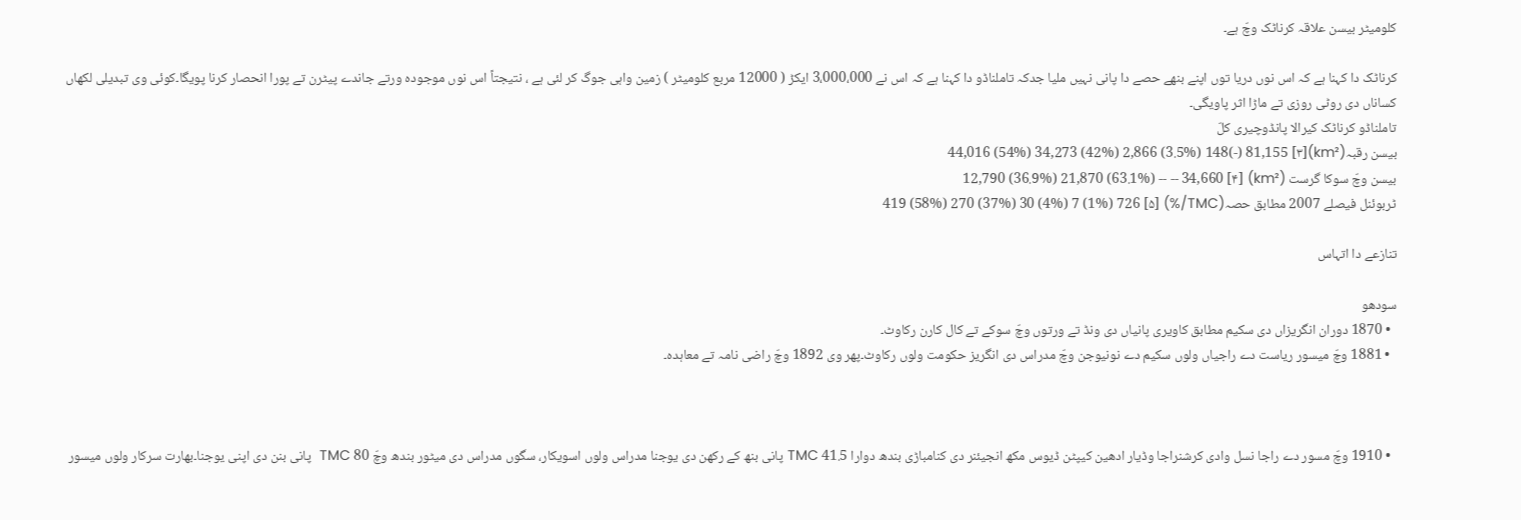کلومیٹر بیسن علاقہ کرناٹک وچّ ہے۔

کرناٹک دا کہنا ہے کہ اس نوں دریا توں اپنے بنھے حصے دا پانی نہیں ملیا جدکہ تاملناڈو دا کہنا ہے کہ اس نے 3،000،000 ایکڑ ( 12000 مربع کلومیٹر ) زمین واہی جوگ کر لئی ہے ، نتیجتاً اس نوں موجودہ ورتے جاندے پیٹرن تے پورا انحصار کرنا پویگا۔کوئی وی تبدیلی لکھاں کساناں دی روٹی روزی تے ماڑا اثر پاویگی۔
تاملناڈو کرناٹک کیرالا پانڈوچیری کلّ
بیسن رقبہ(km²)[۳] 44,016 (54%) 34,273 (42%) 2,866 (3.5%) 148(-) 81,155
بیسن وچّ سوکا گرست (km²) [۴] 12,790 (36.9%) 21,870 (63.1%) -- -- 34,660
ٹربوئنل فیصلے 2007 مطابق حصہ(TMC/%) [۵] 419 (58%) 270 (37%) 30 (4%) 7 (1%) 726

تنازعے دا اتہاس

سودھو
  • 1870 دوران انگریزاں دی سکیم مطابق کاویری پانیاں دی ونڈ تے ورتوں وچّ سوکے تے کال کارن رکاوٹ۔
  • 1881 وچّ میسور ریاست دے راجیاں ولوں سکیم دے نونیوجن وچّ مدراس دی انگریز حکومت ولوں رکاوٹ۔پھر وی 1892 وچّ راضی نامہ تے معاہدہ۔



  • 1910 وچّ مسور دے راجا نسل وادی کرشنراجا وڈیار ادھین کیپٹن ڈیوس مکھ انجیئنر دی کنامباڑی بندھ دوارا 41.5 TMC پانی بنھ کے رکھن دی یوجنا مدراس ولوں اسویکار، سگوں مدراس دی میٹور بندھ وچّ 80 TMC  پانی بنن دی اپنی یوجنا۔بھارت سرکار ولوں میسور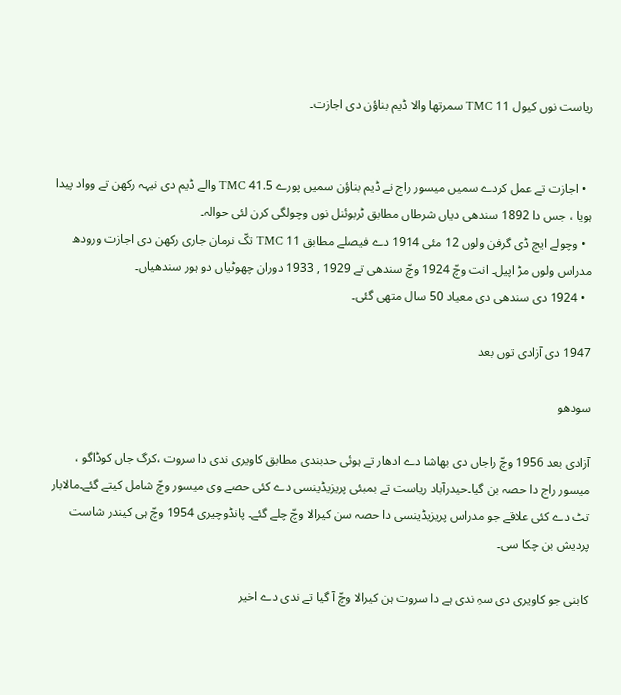ریاست نوں کیول 11 TMC سمرتھا والا ڈیم بناؤن دی اجازت۔


  • اجازت تے عمل کردے سمیں میسور راج نے ڈیم بناؤن سمیں پورے 41.5 TMC والے ڈیم دی نیہہ رکھن تے وواد پیدا ہویا ، جس دا 1892 سندھی دیاں شرطاں مطابق ٹربوئنل نوں وچولگی کرن لئی حوالہ۔
  • وچولے ایچ ڈی گرفن ولوں 12 مئی 1914 دے فیصلے مطابق 11 TMC تکّ نرمان جاری رکھن دی اجازت ورودھ مدراس ولوں مڑ اپیل۔ انت وچّ 1924 وچّ سندھی تے 1929 , 1933 دوران چھوٹیاں دو ہور سندھیاں۔
  • 1924 دی سندھی دی معیاد 50 سال متھی گئی۔

1947 دی آزادی توں بعد

سودھو

آزادی بعد 1956 وچّ راجاں دی بھاشا دے ادھار تے ہوئی حدبندی مطابق کاویری ندی دا سروت ،کرگ جاں کوڈاگو ، میسور راج دا حصہ بن گیا۔حیدرآباد ریاست تے بمبئی پریزیڈینسی دے کئی حصے وی میسور وچّ شامل کیتے گئے۔مالابار تٹ دے کئی علاقے جو مدراس پریزیڈینسی دا حصہ سن کیرالا وچّ چلے گئے۔ پانڈوچیری 1954 وچّ ہی کیندر شاست پردیش بن چکا سی۔

کابنی جو کاویری دی سہِ ندی ہے دا سروت ہن کیرالا وچّ آ گیا تے ندی دے اخیر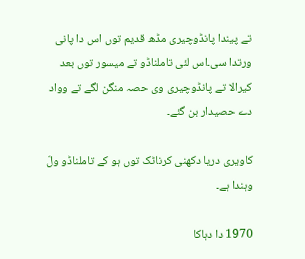تے پیندا پانڈوچیری مڈھ قدیم توں اس دا پانی ورتدا سی۔اس لئی تاملناڈو تے میسور توں بعد کیرالا تے پانڈوچیری وی حصہ منگن لگے تے وواد دے حصیدار بن گئے۔

کاویری دریا دکھنی کرناٹک توں ہو کے تاملناڈو ولّ وہندا ہے۔

1970 دا دہاکا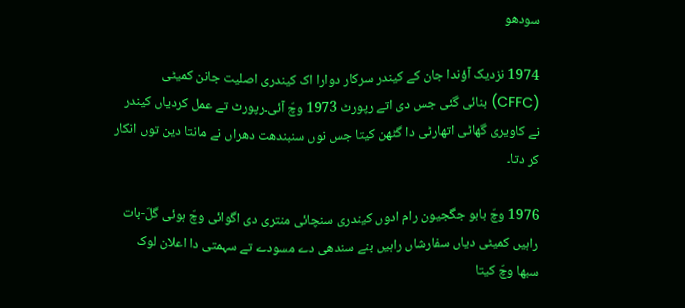سودھو

1974 نزدیک آؤندا جان کے کیندر سرکار دوارا اک کیندری اصلیت جانن کمیٹی (CFFC) بنائی گئی جس دی اتے رپورٹ 1973 وچّ آئی۔رپورٹ تے عمل کردیاں کیندر نے کاویری گھاٹی اتھارٹی دا گٹھن کیتا جس نوں سنبندھت دھراں نے مانتا دین توں انکار کر دتا۔

1976 وچّ بابو جگجیون رام ادوں کیندری سنچائی منتری دی اگوائی وچّ ہوئی گلّ-بات راہیں کمیٹی دیاں سفارشاں راہیں بنے سندھی دے مسودے تے سہمتی دا اعلان لوک سبھا وچّ کیتا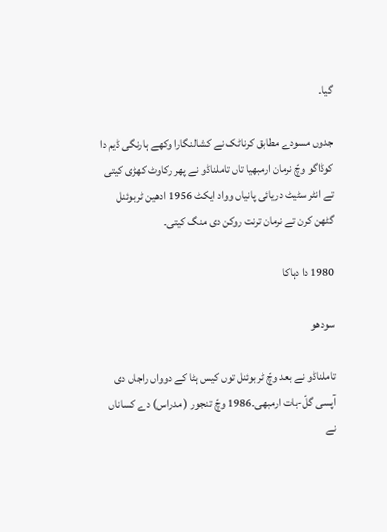گیا۔

جدوں مسودے مطابق کرناٹک نے کشالنگارا وکھے ہارنگی ڈیم دا کوڈاگو وچّ نرمان ارمبھیا تاں تاملناڈو نے پھر رکاوٹ کھڑی کیتی تے انٹر سٹیٹ دریائی پانیاں وواد ایکٹ 1956 ادھین ٹربوئنل گٹھن کرن تے نرمان ترنت روکن دی منگ کیتی۔

1980 دا دہاکا

سودھو

تاملناڈو نے بعد وچّ ٹربوئنل توں کیس ہٹا کے دوواں راجاں دی آپسی گلّ-بات ارمبھی۔1986 وچّ تنجور ( مدراس) دے کساناں نے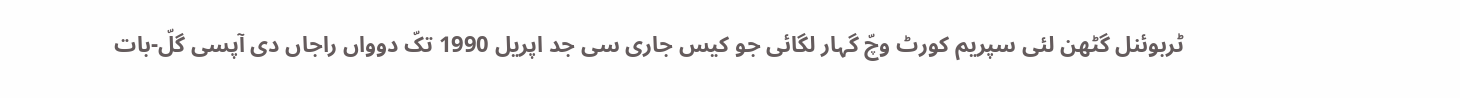ٹربوئنل گٹھن لئی سپریم کورٹ وچّ گہار لگائی جو کیس جاری سی جد اپریل 1990 تکّ دوواں راجاں دی آپسی گلّ-بات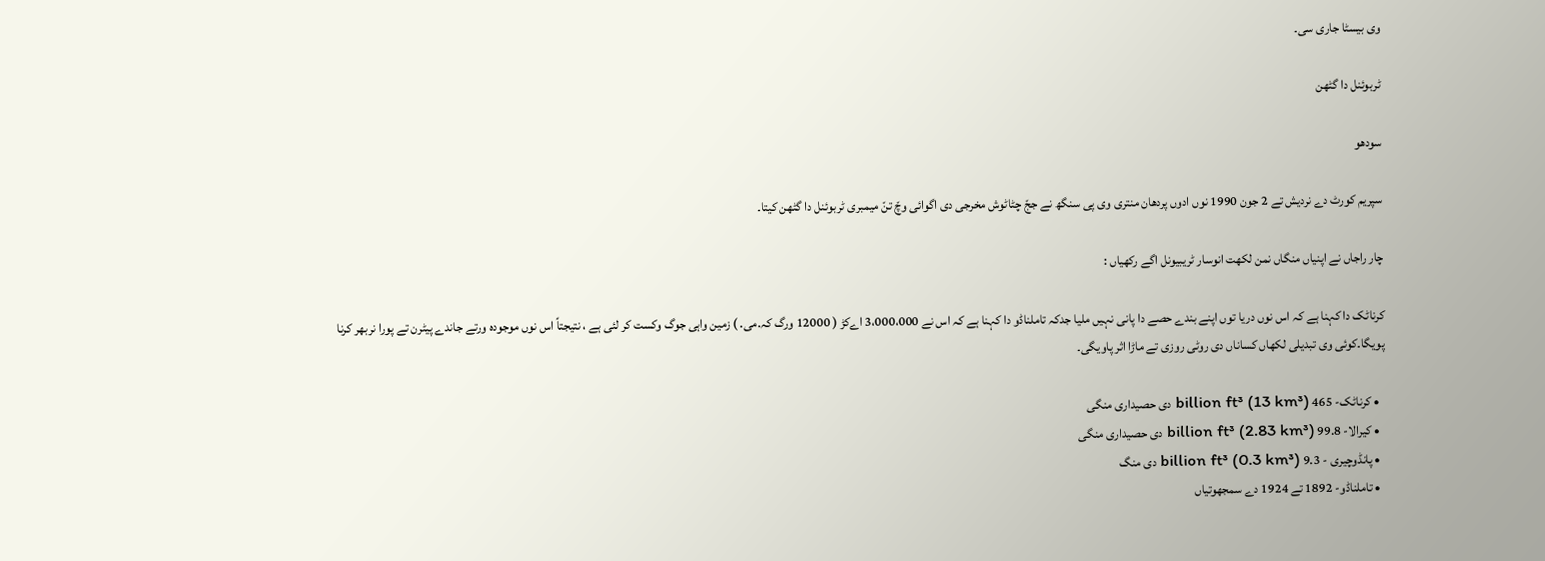وی بیسٹا جاری سی۔

ٹربوئنل دا گٹھن

سودھو

سپریم کورٹ دے نردیش تے 2 جون 1990 نوں ادوں پردھان منتری وی پی سنگھ نے ججّ چٹاٹوش مخرجی دی اگوائی وچّ تنّ میمبری ٹربوئنل دا گٹھن کیتا۔

چار راجاں نے اپنیاں منگاں نمن لکھت انوسار ٹریبیونل اگے رکھیاں :

کرناٹک دا کہنا ہے کہ اس نوں دریا توں اپنے بندے حصے دا پانی نہیں ملیا جدکہ تاملناڈو دا کہنا ہے کہ اس نے 3،000،000 اےکڑ ( 12000 ورگ کہ.می. ) زمین واہی جوگ وکست کر لئی ہے ، نتیجتاً اس نوں موجودہ ورتے جاندے پیٹرن تے پورا نربھر کرنا پویگا۔کوئی وی تبدیلی لکھاں کساناں دی روٹی روزی تے ماڑا اثر پاویگی۔

  • کرناٹک- 465 billion ft³ (13 km³) دی حصیداری منگی
  • کیرالا- 99.8 billion ft³ (2.83 km³) دی حصیداری منگی
  • پانڈوچیری - 9.3 billion ft³ (0.3 km³) دی منگ
  • تاملناڈو- 1892 تے 1924 دے سمجھوتیاں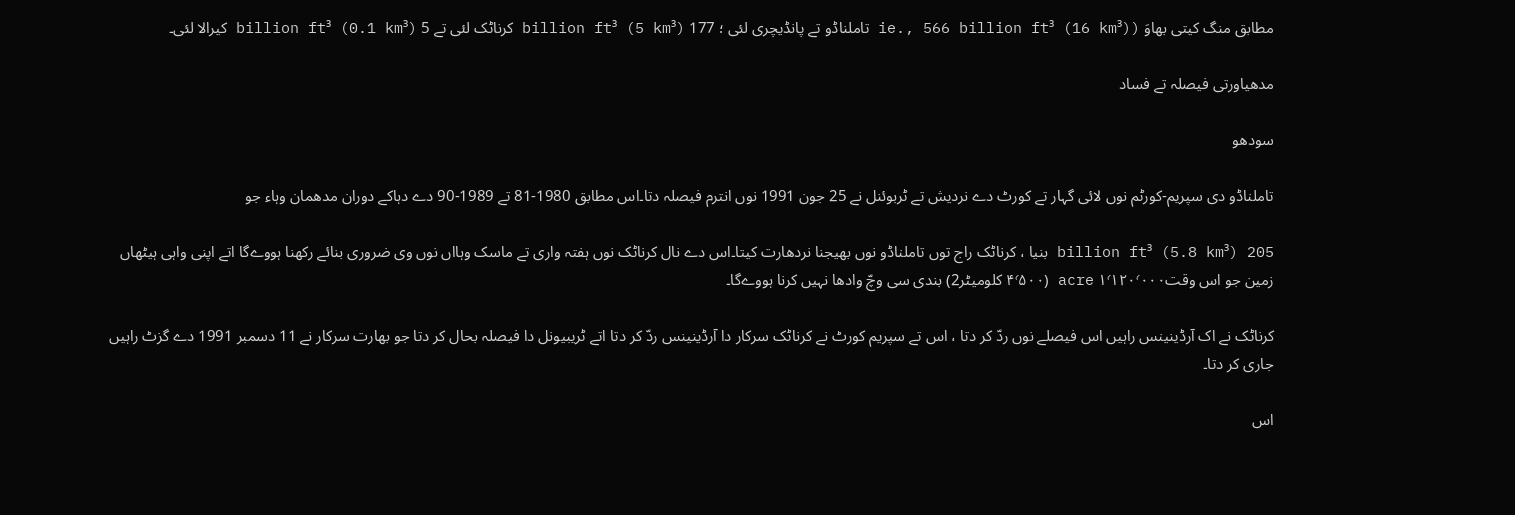مطابق منگ کیتی بھاوَ (ie., 566 billion ft³ (16 km³) تاملناڈو تے پانڈیچری لئی ؛ 177 billion ft³ (5 km³) کرناٹک لئی تے 5 billion ft³ (0.1 km³) کیرالا لئی۔

مدھیاورتی فیصلہ تے فساد

سودھو

تاملناڈو دی سپریم-کورٹم نوں لائی گہار تے کورٹ دے نردیش تے ٹربوئنل نے 25 جون 1991 نوں انترم فیصلہ دتا۔اس مطابق 1980-81 تے 1989-90 دے دہاکے دوران مدھمان وہاء جو

205 billion ft³ (5.8 km³) بنیا ، کرناٹک راج توں تاملناڈو نوں بھیجنا نردھارت کیتا۔اس دے نال کرناٹک نوں ہفتہ واری تے ماسک وہااں نوں وی ضروری بنائے رکھنا ہووےگا اتے اپنی واہی ہیٹھاں زمین جو اس وقت۱٬۱۲۰٬۰۰۰ acre (۴٬۵۰۰ کلومیٹر2) بندی سی وچّ وادھا نہیں کرنا ہووےگا۔

کرناٹک نے اک آرڈینینس راہیں اس فیصلے نوں ردّ کر دتا ، اس تے سپریم کورٹ نے کرناٹک سرکار دا آرڈینینس ردّ کر دتا اتے ٹریبیونل دا فیصلہ بحال کر دتا جو بھارت سرکار نے 11 دسمبر 1991 دے گزٹ راہیں جاری کر دتا۔

اس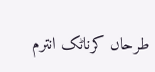طرحاں کرناٹک انترم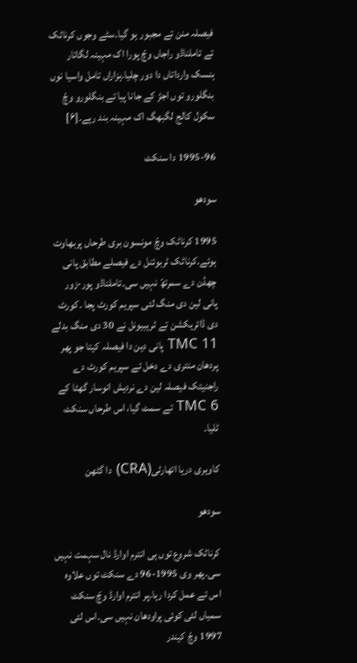فیصلہ منن تے مجبور ہو گیا۔سٹے وجوں کرناٹک تے تاملناڈو راجاں وچّ پورا اک مہینہ لگاتار ہنسک وارداتاں دا دور چلیا۔ہزاراں تامل واسیا نوں بنگلورو توں اجڑ کے جانا پیا تے بنگلورو وچّ سکول کالج لگبھگ اک مہینہ بند رہے۔[۶]

1995-96 دا سنکٹ

سودھو

1995 کرناٹک وچّ مونسون بری طرحاں پربھاوت ہوئے۔کرناٹک ٹربوئنل دے فیصلے مطابق پانی چھڈن دے سمرتھّ نہیں سی۔تاملناڈو پور-زور پانی لین دی منگ لئی سپریم کورٹ پجا ۔کورٹ دی ڈائریکشن تے ٹریبیونل نے 30 دی منگ بدلے 11 TMC پانی دین دا فیصلہ کیتا جو پھر پردھان منتری دے دخل تے سپریم کورٹ دے راجنیتک فیصلہ لین دے نردیش انوسار گھٹا کے 6 TMC تے سمٹ گیا، اس طرحاں سنکٹ ٹلیا۔

کاویری دریا اتھارٹی(CRA) دا گٹھن

سودھو

کرناٹک شروع توں ہی انترم اوارڈ نال سہمت نہیں سی۔پھر وی 1995-96 دے سنکٹ توں علاوہ اس تے عمل کردا رہا۔پر انترم اوارڈ وچّ سنکٹ سمیاں لئی کوئی پراودھان نہیں سی۔اس لئی 1997 وچّ کیندر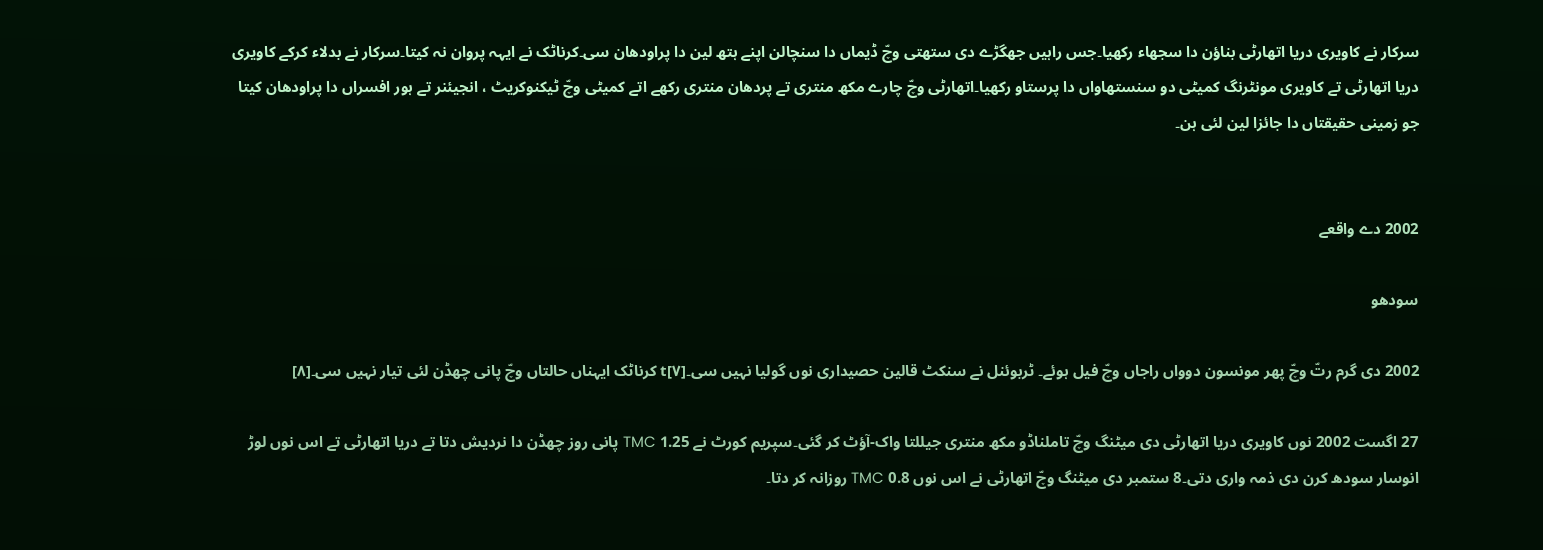سرکار نے کاویری دریا اتھارٹی بناؤن دا سجھاء رکھیا۔جس راہیں جھگڑے دی ستھتی وچّ ڈیماں دا سنچالن اپنے ہتھ لین دا پراودھان سی۔کرناٹک نے ایہہ پروان نہ کیتا۔سرکار نے بدلاء کرکے کاویری دریا اتھارٹی تے کاویری مونٹرنگ کمیٹی دو سنستھاواں دا پرستاو رکھیا۔اتھارٹی وچّ چارے مکھ منتری تے پردھان منتری رکھے اتے کمیٹی وچّ ٹیکنوکریٹ ، انجیئنر تے ہور افسراں دا پراودھان کیتا جو زمینی حقیقتاں دا جائزا لین لئی ہن۔


2002 دے واقعے

سودھو

2002 دی گرم رتّ وچّ پھر مونسون دوواں راجاں وچّ فیل ہوئے۔ ٹربوئنل نے سنکٹ قالین حصیداری نوں گولیا نہیں سی۔t[۷] کرناٹک ایہناں حالتاں وچّ پانی چھڈن لئی تیار نہیں سی۔[۸]

27 اگست 2002 نوں کاویری دریا اتھارٹی دی میٹنگ وچّ تاملناڈو مکھ منتری جیللتا واک-آؤٹ کر گئی۔سپریم کورٹ نے 1.25 TMC پانی روز چھڈن دا نردیش دتا تے دریا اتھارٹی تے اس نوں لوڑ انوسار سودھ کرن دی ذمہ واری دتی۔8 ستمبر دی میٹنگ وچّ اتھارٹی نے اس نوں 0.8 TMC روزانہ کر دتا۔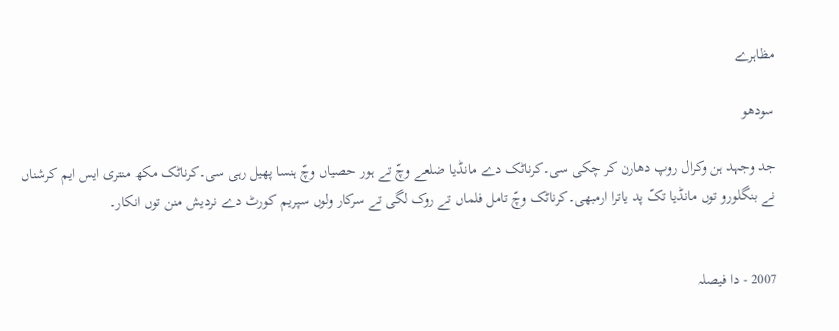مظاہرے

سودھو

جد وجہد ہن وکرال روپ دھارن کر چکی سی۔کرناٹک دے مانڈیا ضلعے وچّ تے ہور حصیاں وچّ ہنسا پھیل رہی سی۔کرناٹک مکھ منتری ایس ایم کرشناں نے بنگلورو توں مانڈیا تکّ پد یاترا ارمبھی۔کرناٹک وچّ تامل فلماں تے روک لگی تے سرکار ولوں سپریم کورٹ دے نردیش منن توں انکار۔


2007 - دا فیصلہ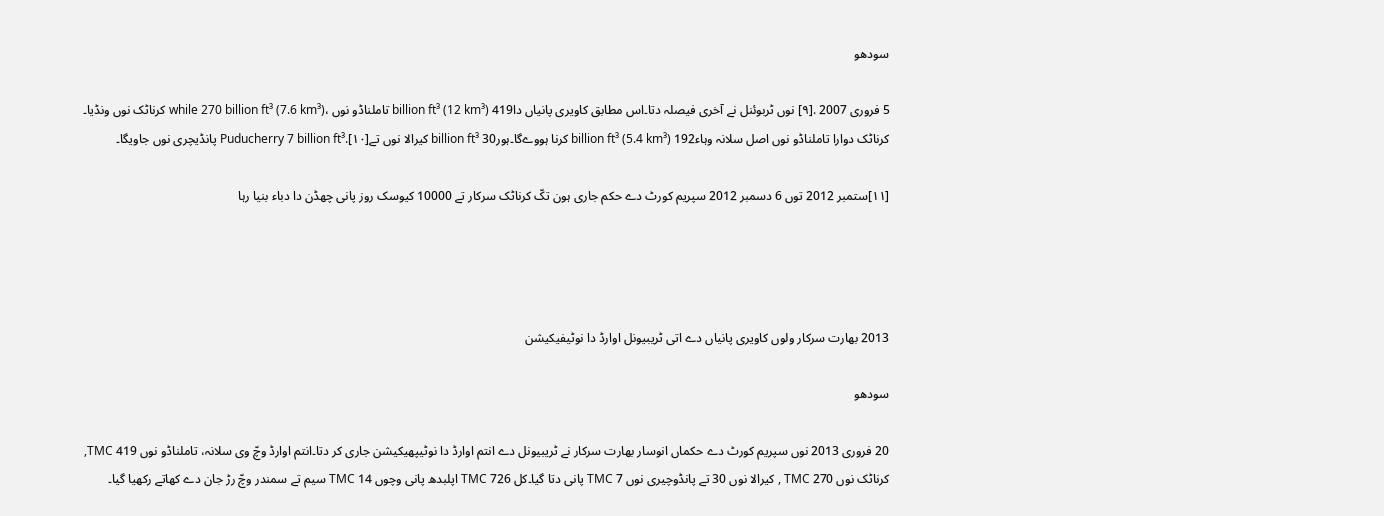سودھو

5 فروری 2007 .[۹] نوں ٹربوئنل نے آخری فیصلہ دتا۔اس مطابق کاویری پانیاں دا419 billion ft³ (12 km³) تاملناڈو نوں ،while 270 billion ft³ (7.6 km³) کرناٹک نوں ونڈیا۔ کرناٹک دوارا تاملناڈو نوں اصل سلانہ وہاء192 billion ft³ (5.4 km³) کرنا ہووےگا۔ہور30 billion ft³ کیرالا نوں تےPuducherry 7 billion ft³.[۱۰] پانڈیچری نوں جاویگا۔

[۱۱]ستمبر 2012 توں 6 دسمبر 2012 سپریم کورٹ دے حکم جاری ہون تکّ کرناٹک سرکار تے 10000 کیوسک روز پانی چھڈن دا دباء بنیا رہا




2013 بھارت سرکار ولوں کاویری پانیاں دے اتی ٹریبیونل اوارڈ دا نوٹیفیکیشن

سودھو

20 فروری 2013 نوں سپریم کورٹ دے حکماں انوسار بھارت سرکار نے ٹریبیونل دے انتم اوارڈ دا نوٹیپھیکیشن جاری کر دتا۔انتم اوارڈ وچّ وی سلانہ، تاملناڈو نوں 419 TMC, کرناٹک نوں 270 TMC , کیرالا نوں 30 تے پانڈوچیری نوں 7 TMC پانی دتا گیا۔کل 726 TMC اپلبدھ پانی وچوں 14 TMC سیم تے سمندر وچّ رڑ جان دے کھاتے رکھیا گیا۔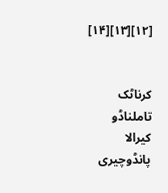[۱۲][۱۳][۱۴]


کرناٹک تاملناڈو کیرالا پانڈوچیری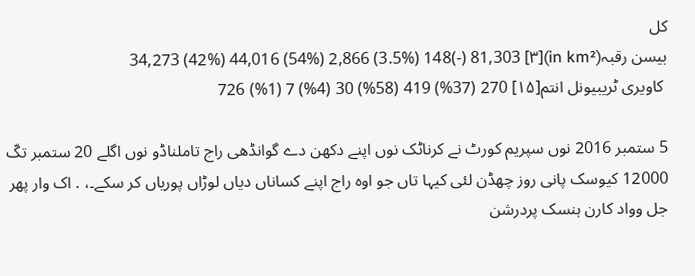کل
بیسن رقبہ(in km²)[۳] 34,273 (42%) 44,016 (54%) 2,866 (3.5%) 148(-) 81,303
 کاویری ٹریبیونل انتم[۱۵] 270 (37%) 419 (58%) 30 (4%) 7 (1%) 726

5 ستمبر 2016 نوں سپریم کورٹ نے کرناٹک نوں اپنے دکھن دے گوانڈھی راج تاملناڈو نوں اگلے 20 ستمبر تکّ 12000 کیوسک پانی روز چھڈن لئی کیہا تاں جو اوہ راج اپنے کساناں دیاں لوڑاں پوریاں کر سکے۔، . اک وار پھر جل وواد کارن ہنسک پردرشن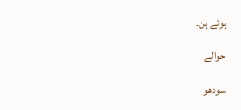ہوئے ہن۔

حوالے

سودھو